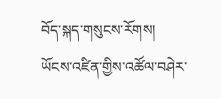བོད་སྐད་གསུངས་རོགས།
ཡོངས་འཛིན་གྱིས་འཚོལ་བཤེར་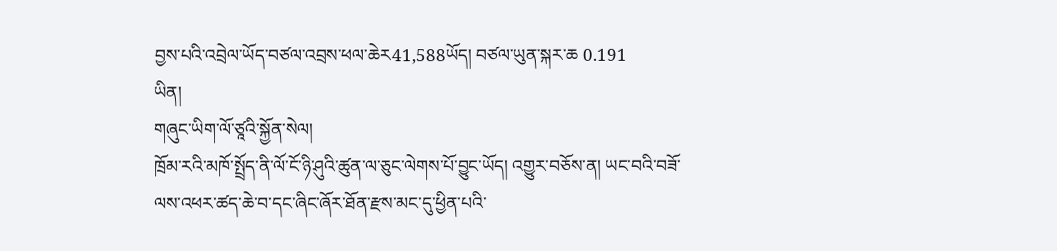བྱས་པའི་འབྲེལ་ཡོད་བཙལ་འབྲས་ཕལ་ཆེར41,588ཡོད། བཙལ་ཡུན་སྐར་ཆ 0.191
ཡིན།
གཞུང་ཡིག་ལོ་ཙཱའི་སྐྱོན་སེལ།
ཁྲོམ་རའི་མཁོ་སྤྲོད་ནི་ལོ་ངོ་ཉི་ཤུའི་ཚུན་ལ་ཅུང་ལེགས་པོ་བྱུང་ཡོད། འགྱུར་བཅོས་ན། ཡང་བའི་བཟོ་ལས་འཕར་ཚད་ཆེ་བ་དང་ཞིང་ཞོར་ཐོན་རྫས་མང་དུ་ཕྱིན་པའི་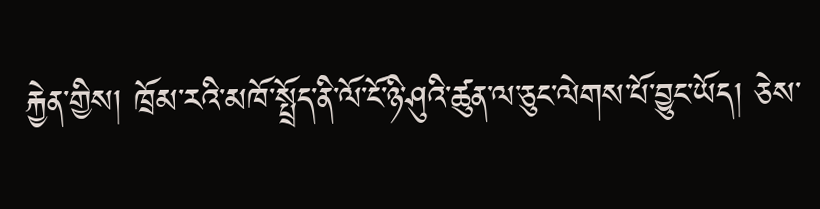རྐྱེན་གྱིས། ཁྲོམ་རའི་མཁོ་སྤྲོད་ནི་ལོ་ངོ་ཉི་ཤུའི་ཚུན་ལ་ཅུང་ལེགས་པོ་བྱུང་ཡོད། ཅེས་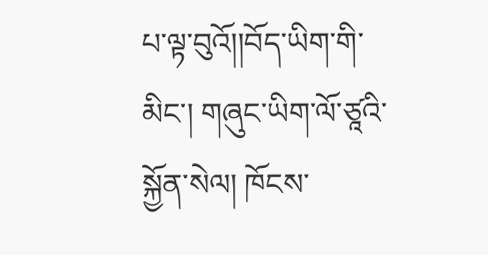པ་ལྟ་བུའོ།།བོད་ཡིག་གི་མིང་། གཞུང་ཡིག་ལོ་ཙཱའི་སྐྱོན་སེལ། ཁོངས་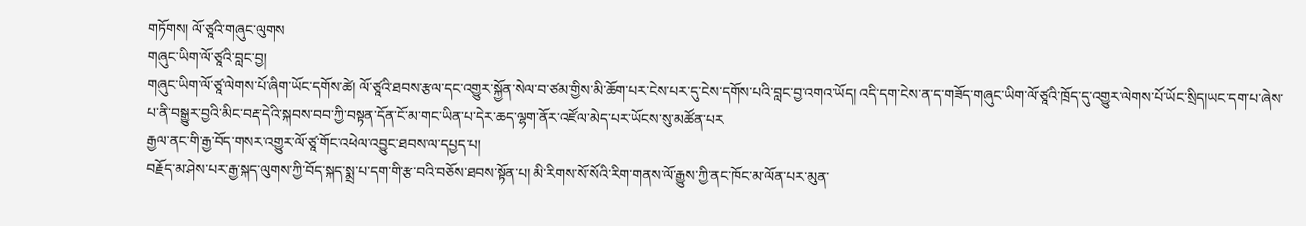གཏོགས། ལོ་ཙཱའི་གཞུང་ལུགས
གཞུང་ཡིག་ལོ་ཙཱའི་བླང་བྱ།
གཞུང་ཡིག་ལོ་ཙཱ་ལེགས་པོ་ཞིག་ཡོང་དགོས་ཚེ། ལོ་ཙཱའི་ཐབས་རྩལ་དང་འགྱུར་སྐྱོན་སེལ་བ་ཙམ་གྱིས་མི་ཆོག་པར་ངེས་པར་དུ་ངེས་དགོས་པའི་བླང་བྱ་འགའ་ཡོད། འདི་དག་ངེས་ན་ད་གཟོད་གཞུང་ཡིག་ལོ་ཙཱའི་ཁྲོད་དུ་འགྱུར་ལེགས་པོ་ཡོང་སྲིད།ཡང་དག་པ་ཞེས་པ་ནི་བསྒྱུར་བྱའི་མིང་བརྡ་དེའི་སྐབས་བབ་ཀྱི་བསྟན་དོན་ངོ་མ་གང་ཡིན་པ་དེར་ཆད་ལྷག་ནོར་འཛོལ་མེད་པར་ཡོངས་སུ་མཚོན་པར
རྒྱལ་ནང་གི་རྒྱ་བོད་གསར་འགྱུར་ལོ་ཙཱ་གོང་འཕེལ་འབྱུང་ཐབས་ལ་དཔྱད་པ།
བརྗོད་མ་ཤེས་པར་རྒྱ་སྐད་ལུགས་ཀྱི་བོད་སྐད་སྨྲ་པ་དག་གི་རྩ་བའི་བཅོས་ཐབས་སྟོན་པ། མི་རིགས་སོ་སོའི་རིག་གནས་ལོ་རྒྱུས་ཀྱི་ནང་ཁོང་མ་ལོན་པར་མུན་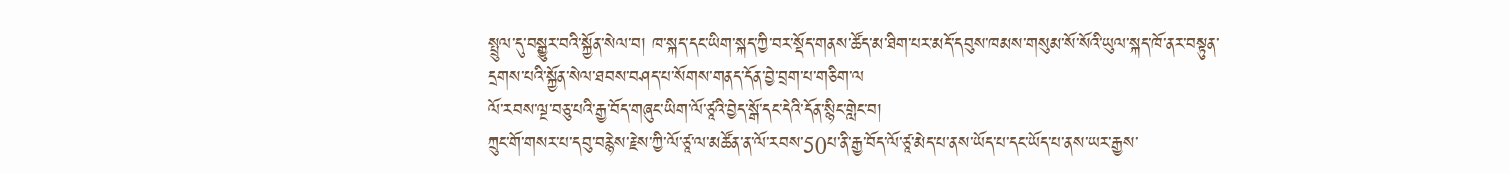སྤྲུལ་དུ་བསྒྱུར་བའི་སྐྱོན་སེལ་བ། ཁ་སྐད་དང་ཡིག་སྐད་ཀྱི་བར་སྡོད་གནས་ཚོད་མ་ཐིག་པར་མདོ་དབུས་ཁམས་གསུམ་སོ་སོའི་ཡུལ་སྐད་ཁོ་ནར་བསྟུན་དྲགས་པའི་སྐྱོན་སེལ་ཐབས་བཤད་པ་སོགས་གནད་དོན་བྱེ་བྲག་པ་གཅིག་ལ
ལོ་རབས་ལྔ་བཅུ་པའི་རྒྱ་བོད་གཞུང་ཡིག་ལོ་ཙཱའི་བྱེད་སྒོ་དང་དེའི་དོན་སྙིང་གླེང་བ།
ཀྲུང་གོ་གསར་པ་དབུ་བརྙེས་རྗེས་ཀྱི་ལོ་ཙཱ་ལ་མཚོན་ན་ལོ་རབས་50པ་ནི་རྒྱ་བོད་ལོ་ཙཱ་མེད་པ་ནས་ཡོད་པ་དང་ཡོད་པ་ནས་ཡར་རྒྱས་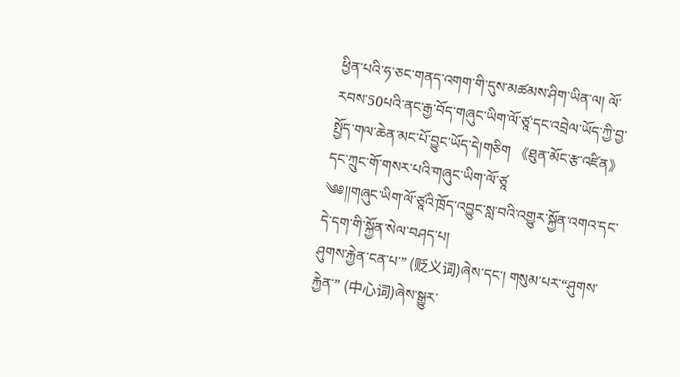ཕྱིན་པའི་ཧ་ཅང་གནད་འགག་གི་དུས་མཚམས་ཤིག་ཡིན་ལ། ལོ་རབས་50པའི་ནང་རྒྱ་བོད་གཞུང་ཡིག་ལོ་ཙཱ་དང་འབྲེལ་ཡོད་ཀྱི་བྱ་སྤྱོད་གལ་ཆེན་མང་པོ་བྱུང་ཡོད་དེ།གཅིག 《ཐུན་མོང་རྩ་འཛིན》དང་ཀྲུང་གོ་གསར་པའི་གཞུང་ཡིག་ལོ་ཙཱ
༄༅།།གཞུང་ཡིག་ལོ་ཙཱའི་ཁྲོད་འབྱུང་སླ་བའི་འགྱུར་སྐྱོན་འགའ་དང་དེ་དག་གི་སྐྱོན་སེལ་བཤད་པ།
ཤུགས་རྐྱེན་ངན་པ་” (贬义词)ཞེས་དང་། གསུམ་པར་“ཤུགས་རྐྱེན་” (中心词)ཞེས་སྒྱུར་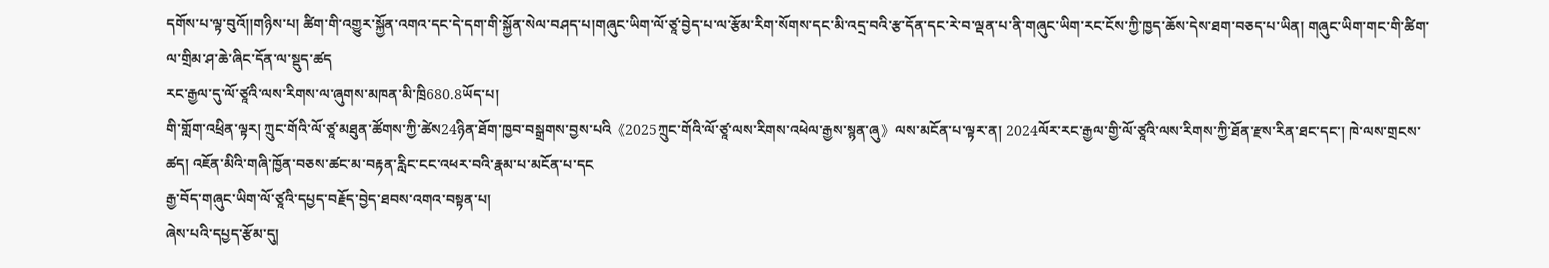དགོས་པ་ལྟ་བུའོ།།གཉིས་པ། ཚིག་གི་འགྱུར་སྐྱོན་འགའ་དང་དེ་དག་གི་སྐྱོན་སེལ་བཤད་པ།གཞུང་ཡིག་ལོ་ཙཱ་བྱེད་པ་ལ་རྩོམ་རིག་སོགས་དང་མི་འདྲ་བའི་རྩ་དོན་དང་རེ་བ་ལྡན་པ་ནི་གཞུང་ཡིག་རང་ངོས་ཀྱི་ཁྱད་ཆོས་དེས་ཐག་བཅད་པ་ཡིན། གཞུང་ཡིག་གང་གི་ཚིག་ལ་གྲིམ་ཤ་ཆེ་ཞིང་དོན་ལ་སྡུད་ཚད
རང་རྒྱལ་དུ་ལོ་ཙཱའི་ལས་རིགས་ལ་ཞུགས་མཁན་མི་ཁྲི680.8ཡོད་པ།
གི་གློག་འཕྲིན་ལྟར། ཀྲུང་གོའི་ལོ་ཙཱ་མཐུན་ཚོགས་ཀྱི་ཚེས24ཉིན་ཐོག་ཁྱབ་བསྒྲགས་བྱས་པའི《2025ཀྲུང་གོའི་ལོ་ཙཱ་ལས་རིགས་འཕེལ་རྒྱས་སྙན་ཞུ》ལས་མངོན་པ་ལྟར་ན། 2024ལོར་རང་རྒྱལ་གྱི་ལོ་ཙཱའི་ལས་རིགས་ཀྱི་ཐོན་རྫས་རིན་ཐང་དང་། ཁེ་ལས་གྲངས་ཚད། འཇོན་མིའི་གཞི་ཁྱོན་བཅས་ཚང་མ་བརྟན་རླིང་ངང་འཕར་བའི་རྣམ་པ་མངོན་པ་དང
རྒྱ་བོད་གཞུང་ཡིག་ལོ་ཙཱའི་དཔྱད་བརྗོད་བྱེད་ཐབས་འགའ་བསྟན་པ།
ཞེས་པའི་དཔྱད་རྩོམ་དུ།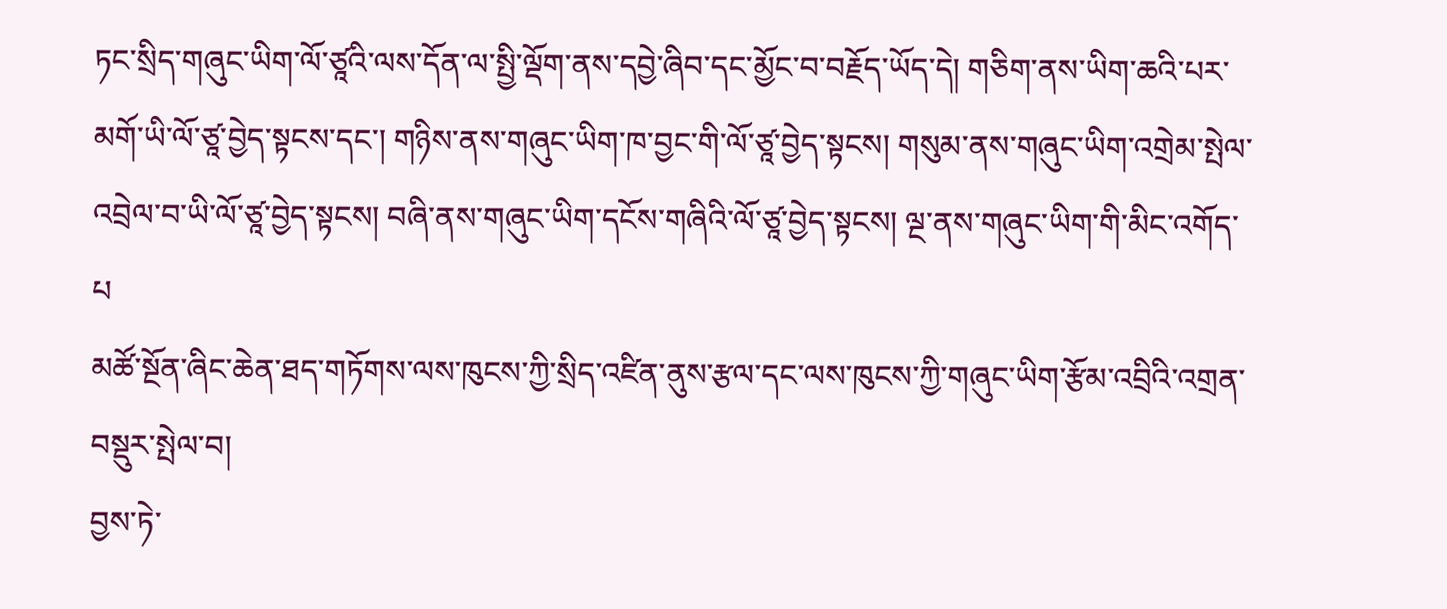ཏང་སྲིད་གཞུང་ཡིག་ལོ་ཙཱའི་ལས་དོན་ལ་སྤྱི་ལྡོག་ནས་དབྱེ་ཞིབ་དང་མྱོང་བ་བརྗོད་ཡོད་དེ། གཅིག་ནས་ཡིག་ཆའི་པར་མགོ་ཡི་ལོ་ཙཱ་བྱེད་སྟངས་དང་། གཉིས་ནས་གཞུང་ཡིག་ཁ་བྱང་གི་ལོ་ཙཱ་བྱེད་སྟངས། གསུམ་ནས་གཞུང་ཡིག་འགྲེམ་སྤེལ་འབྲེལ་བ་ཡི་ལོ་ཙཱ་བྱེད་སྟངས། བཞི་ནས་གཞུང་ཡིག་དངོས་གཞིའི་ལོ་ཙཱ་བྱེད་སྟངས། ལྔ་ནས་གཞུང་ཡིག་གི་མིང་འགོད་པ
མཚོ་སྔོན་ཞིང་ཆེན་ཐད་གཏོགས་ལས་ཁུངས་ཀྱི་སྲིད་འཛིན་ནུས་རྩལ་དང་ལས་ཁུངས་ཀྱི་གཞུང་ཡིག་རྩོམ་འབྲིའི་འགྲན་བསྡུར་སྤེལ་བ།
བྱས་ཏེ་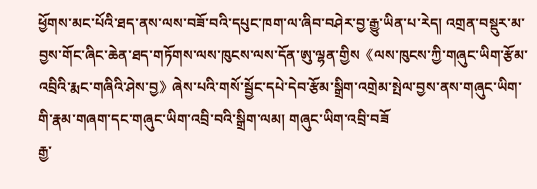ཕྱོགས་མང་པོའི་ཐད་ནས་ལས་བཟོ་བའི་དཔུང་ཁག་ལ་ཞིབ་བཤེར་བྱ་རྒྱུ་ཡིན་པ་རེད། འགྲན་བསྡུར་མ་བྱས་གོང་ཞིང་ཆེན་ཐད་གཏོགས་ལས་ཁུངས་ལས་དོན་ཨུ་ལྷན་གྱིས《ལས་ཁུངས་ཀྱི་གཞུང་ཡིག་རྩོམ་འབྲིའི་རྨང་གཞིའི་ཤེས་བྱ》ཞེས་པའི་གསོ་སྦྱོང་དཔེ་དེབ་རྩོམ་སྒྲིག་འགྲེམ་སྤེལ་བྱས་ནས་གཞུང་ཡིག་གི་རྣམ་གཞག་དང་གཞུང་ཡིག་འབྲི་བའི་སྒྲིག་ལམ། གཞུང་ཡིག་འབྲི་བཟོ
རྒྱ་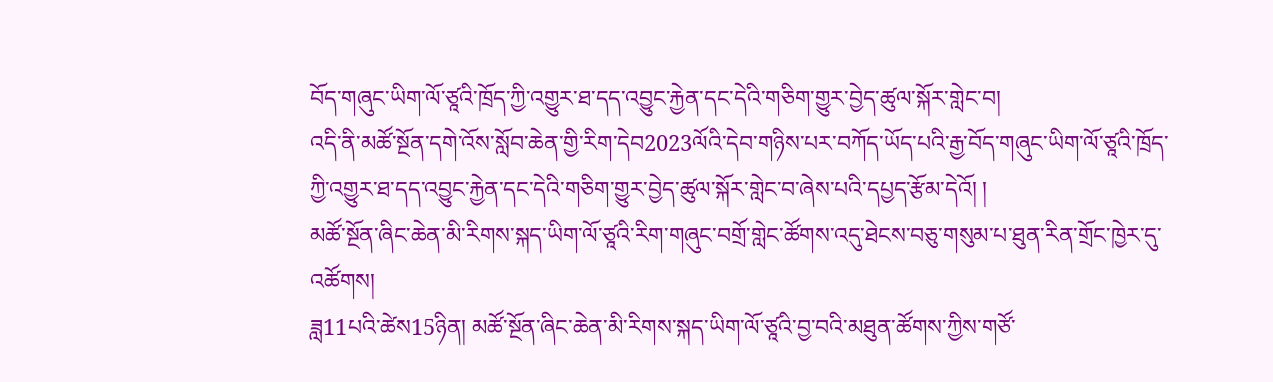བོད་གཞུང་ཡིག་ལོ་ཙཱའི་ཁྲོད་ཀྱི་འགྱུར་ཐ་དད་འབྱུང་རྐྱེན་དང་དེའི་གཅིག་གྱུར་བྱེད་ཚུལ་སྐོར་གླེང་བ།
འདི་ནི་མཚོ་སྔོན་དགེ་འོས་སློབ་ཆེན་གྱི་རིག་དེབ2023ལོའི་དེབ་གཉིས་པར་བཀོད་ཡོད་པའི་རྒྱ་བོད་གཞུང་ཡིག་ལོ་ཙཱའི་ཁྲོད་ཀྱི་འགྱུར་ཐ་དད་འབྱུང་རྐྱེན་དང་དེའི་གཅིག་གྱུར་བྱེད་ཚུལ་སྐོར་གླེང་བ་ཞེས་པའི་དཔྱད་རྩོམ་དེའོ། །
མཚོ་སྔོན་ཞིང་ཆེན་མི་རིགས་སྐད་ཡིག་ལོ་ཙཱའི་རིག་གཞུང་བགྲོ་གླེང་ཚོགས་འདུ་ཐེངས་བཅུ་གསུམ་པ་ཐུན་རིན་གྲོང་ཁྱེར་དུ་འཚོགས།
ཟླ11པའི་ཚེས15ཉིན། མཚོ་སྔོན་ཞིང་ཆེན་མི་རིགས་སྐད་ཡིག་ལོ་ཙཱའི་བྱ་བའི་མཐུན་ཚོགས་ཀྱིས་གཙོ་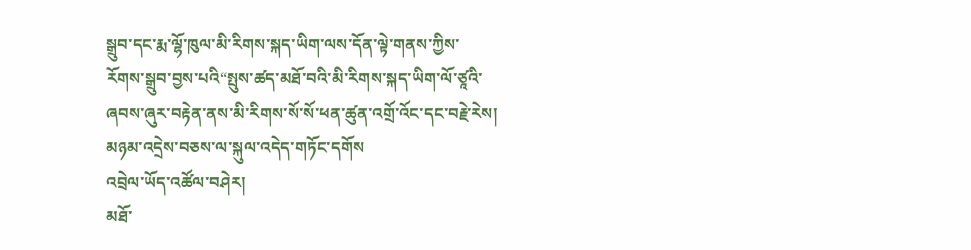སྒྲུབ་དང་རྨ་ལྷོ་ཁུལ་མི་རིགས་སྐད་ཡིག་ལས་དོན་ལྟེ་གནས་ཀྱིས་རོགས་སྒྲུབ་བྱས་པའི“སྤུས་ཚད་མཐོ་བའི་མི་རིགས་སྐད་ཡིག་ལོ་ཙཱའི་ཞབས་ཞུར་བརྟེན་ནས་མི་རིགས་སོ་སོ་ཕན་ཚུན་འགྲོ་འོང་དང་བརྗེ་རེས། མཉམ་འདྲེས་བཅས་ལ་སྐུལ་འདེད་གཏོང་དགོས
འབྲེལ་ཡོད་འཚོལ་བཤེར།
མཐོ་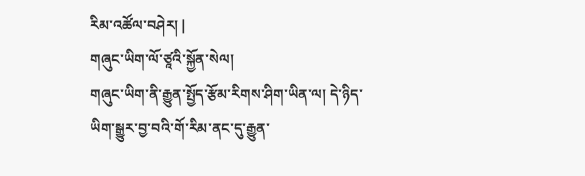རིམ་འཚོལ་བཤེར། |
གཞུང་ཡིག་ལོ་ཙཱའི་སྐྱོན་སེལ།
གཞུང་ཡིག་ནི་རྒྱུན་སྤྱོད་རྩོམ་རིགས་ཤིག་ཡིན་ལ། དེ་ཉིད་ཡིག་སྒྱུར་བྱ་བའི་གོ་རིམ་ནང་དུ་རྒྱུན་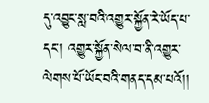དུ་འབྱུང་སླ་བའི་འགྱུར་སྐྱོན་རེ་ཡོད་པ་དང་། འགྱུར་སྐྱོན་སེལ་བ་ནི་འགྱུར་ལེགས་པོ་ཡོང་བའི་གནད་དམ་པའོ།།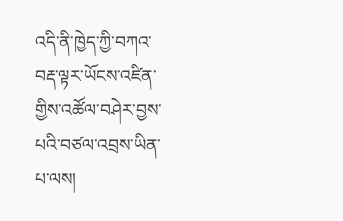འདི་ནི་ཁྱེད་ཀྱི་བཀའ་བརྡ་ལྟར་ཡོངས་འཛིན་གྱིས་འཚོལ་བཤེར་བྱས་པའི་བཙལ་འབྲས་ཡིན་པ་ལས།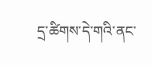དྲ་ཚིགས་དེ་གའི་ནང་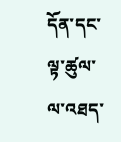དོན་དང་ལྟ་ཚུལ་ལ་འཐད་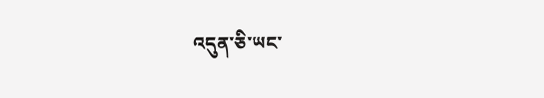འདུན་ཅི་ཡང་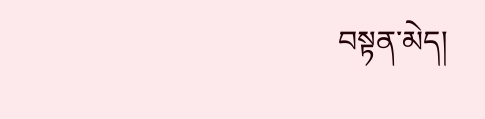བསྟན་མེད།